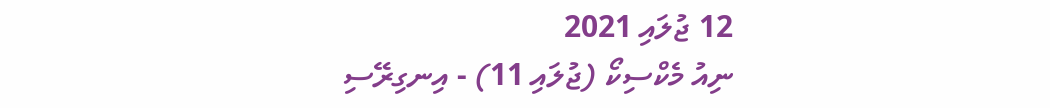12 ޖުލައި 2021
ނިއު މެކްސިކޯ (ޖުލައި 11) - އިނގިރޭސި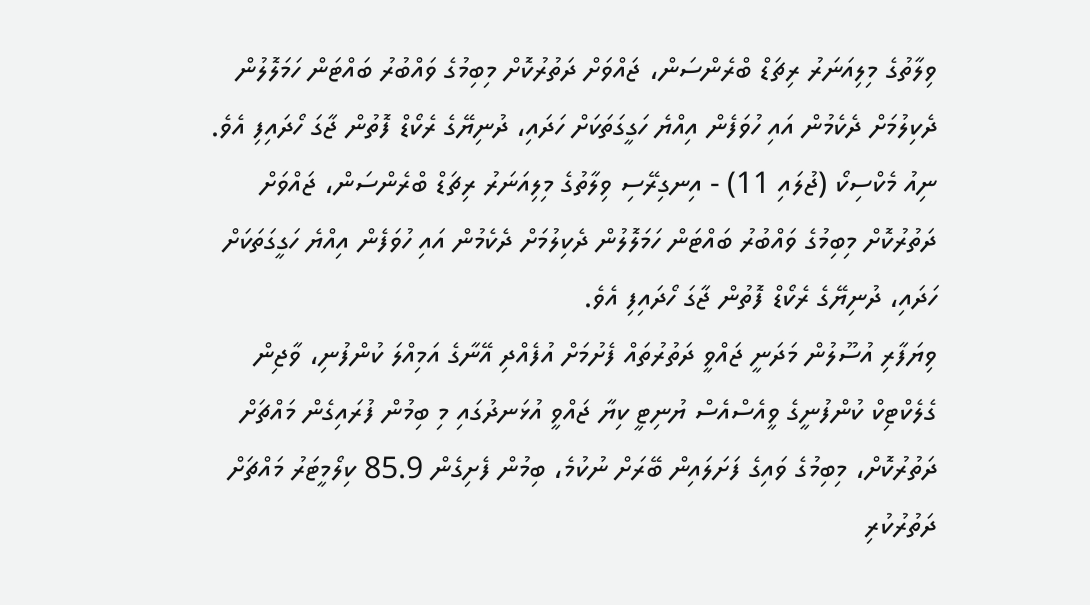ވިލާތުގެ މިލިއަނަރު ރިޗަޑް ބްރެންސަން، ޖައްވަށް ދަތުރުކޮށް މިބިމުގެ ވައްބުރު ބައްޓަން ހަމަލޮލުން ދެކިލުމަށް ދެކެމުން އައި ހުވަފެން އިއްޔެ ހަގީގަތަކަށް ހަދައި، ދުނިޔޭގެ ރެކޯޑް ފޮތުން ޖާގަ ހޯދައިފި އެވެ.
ނިއު މެކްސިކޯ (ޖުލައި 11) - އިނގިރޭސި ވިލާތުގެ މިލިއަނަރު ރިޗަޑް ބްރެންސަން، ޖައްވަށް ދަތުރުކޮށް މިބިމުގެ ވައްބުރު ބައްޓަން ހަމަލޮލުން ދެކިލުމަށް ދެކެމުން އައި ހުވަފެން އިއްޔެ ހަގީގަތަކަށް ހަދައި، ދުނިޔޭގެ ރެކޯޑް ފޮތުން ޖާގަ ހޯދައިފި އެވެ.
ވިޔަފާރި އުސޫލުން މަދަނީ ޖައްވީ ދަތުރުތައް ފެށުމަށް އުފެއްދި އޭނާގެ އަމިއްލަ ކުންފުނި، ވާޖިން ގެލެކްޓިކް ކުންފުނީގެ ވީއެސްއެސް ޔުނިޓީ ކިޔާ ޖައްވީ އުޅަނދުގައި މި ބިމުން ފުރައިގެން މައްޗަށް ދަތުރުކޮށް، މިބިމުގެ ވައިގެ ފަށަލައިން ބޭރަށް ނުކުމެ، ބިމުން ފެށިގެން 85.9 ކިލޯމީޓަރު މައްޗަށް ދަތުރުކުރި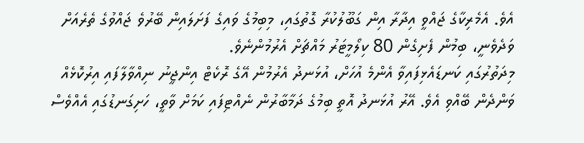އެވެ. އެމެރިކާގެ ޖައްވީ އިދާރާ އިން ގަބޫލުކުރާ ގޮތުގައި، މިބިމުގެ ވައިގެ ފަށަލައިން ބޭރުވެ ޖައްވުގެ ތެރެއަށް ވަދެވެނީ، ބިމުން ފެށިގެން 80 ކިލޯމީޓަރު މައްޗަށް އެރުމުންނެވެ.
މިދަތުރުގައި ކަނޑައެޅިފައިވާ އެންމެ އުހަށް، އުޅަނދު އެރުމުން އޭގެ ރޮކެޓް އިންޖީނު ނިއްވާލާފައި އިރުކޮޅެއް ވަންދެން ބޭއްވި އެވެ. އޭރު އުޅަނދު އޮތީ ބިމުގެ ދަމާބާރުން ނެއްޓިފައި ކަމަށް ވާތީ، ހަށިގަނޑުގައި އެއްވެސް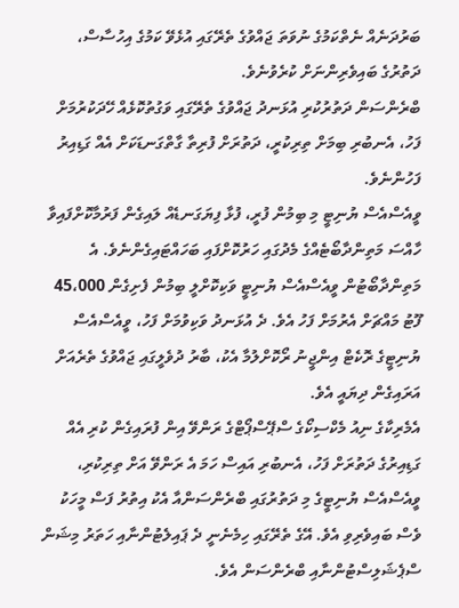ބަރުދަނެއް ނެތްކަމުގެ ނުވަތަ ޖައްވުގެ ތެރޭގައި އުޅެވޭ ކަމުގެ އިހުސާސް، ދަތުރުގެ ބައިވެރިންނަށް ކުރެވުނެވެ.
ބްރެންސަން ދަތުރުކުރި އުޅަނދު ޖައްވުގެ ތެރޭގައި ވަގުތުކޮޅެއް ހޭދަކުރުމަށް ފަހު، އެނބުރި ބިމަށް ތިރިކުރީ، ދަތުރަށް ފުރިތާ ގާތްގަނޑަކަށް އެއް ގަޑިއިރު ފަހުންނެވެ.
ވީއެސްއެސް ޔުނިޓީ މި ބިމުން ފުރީ، ފުޅާ ފިޔަގަނޑެއް ލައިގެން ފަރުމާކޮށްފައިވާ ހާއްސަ މަތިންދާބޯޓެއްގެ މެދުގައި ހަރުކޮށްފައި ބަހައްޓައިގެންނެވެ. އެ މަތިންދާބޯޓުން ވީއެސްއެސް ޔުނިޓީ ވަކިކޮށްލީ ބިމުން ފެށިގެން 45،000 ފޫޓު މައްޗަށް އެރުމަށް ފަހު އެވެ. ދެ އުޅަނދު ވަކިވުމަށް ފަހު، ވީއެސްއެސް ޔުނިޓީގެ ރޮކެޓް އިންޖީނު ރޯކޮށްލުމާ އެކު، ބާރު ދުވެލީގައި ޖައްވުގެ ތެރެއަށް އަރައިގެން ދިޔައީ އެވެ.
އެމެރިކާގެ ނިއު މެކްސިކޯގެ ސްޕޭސްޕޯޓްގެ ރަންވޭ އިން ފުރައިގެން ކުރި އެއް ގަޑިއިރުގެ ދަތުރަށް ފަހު، އެނބުރި އައިސް ހަމަ އެ ރަންވޭ އަށް ތިރިކުރި، ވީއެސްއެސް ޔުނިޓީގެ މި ދަތުރުގައި ބްރެންސަންއާ އެކު އިތުރު ފަސް މީހަކު ވެސް ބައިވެރިވި އެވެ. އޭގެ ތެރޭގައި ހިމެނެނީ ދެ ޕައިލެޓުންނާއި ހަތަރު މިޝަން ސްޕެޝަލިސްޓުންނާއި ބްރެންސަން އެވެ.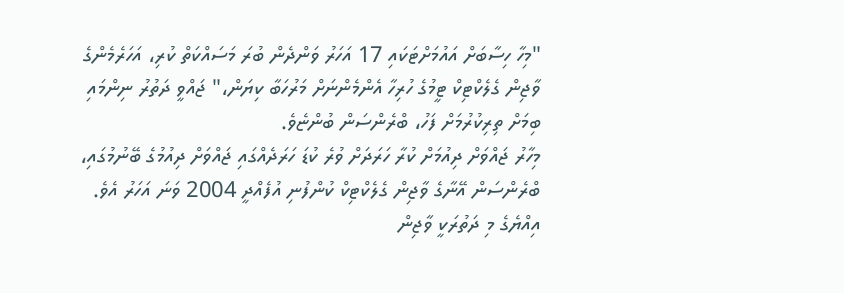"މިހާ ހިސާބަށް އައުމަށްޓަކައި 17 އަހަރު ވަންދެން ބުރަ މަސައްކަތް ކުރި، އަހަރެމެންގެ ވާޖިން ގެލެކްޓިކް ޓީމުގެ ހުރިހާ އެންމެންނަށް މަރުހަބާ ކިޔަން،" ޖައްވީ ދަތުރު ނިންމައި ބިމަށް ތިރިކުރުމަށް ފަހު، ބްރެންސަން ބުންޏެވެ.
މިހާރު ޖައްވަށް ދިއުމަށް ކުރާ ހަރަދަށް ވުރެ ކުޑަ ހަރަދެއްގައި ޖައްވަށް ދިއުމުގެ ބޭނުމުގައި، ބްރެންސަން އޭނާގެ ވާޖިން ގެލެކްޓިކް ކުންފުނި އުފެއްދީ 2004 ވަނަ އަހަރު އެވެ. އިއްޔެގެ މި ދަތުރަކީ ވާޖިން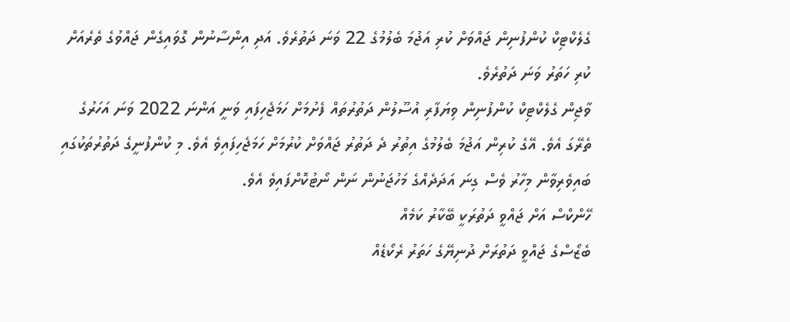ގެލެކްޓިކް ކުންފުނިން ޖައްވަށް ކުރި އަޖުމަ ބެލުމުގެ 22 ވަނަ ދަތުރެވެ. އަދި އިންސާނުން ގޮވައިގެން ޖައްވުގެ ތެރެއަށް ކުރި ހަތަރު ވަނަ ދަތުރެވެ.
ވާޖިން ގެލެކްޓިކް ކުންފުނިން ވިޔަފާރި އުސޫލުން ދަތުރުތައް ފެށުމަށް ހަމަޖެހިފައި ވަނީ އަންނަ 2022 ވަނަ އަހަރުގެ ތެރޭގަ އެވެ. އޭގެ ކުރިން އަޖުމަ ބެލުމުގެ އިތުރު ދެ ދަތުރު ޖައްވަށް ކުރުމަށް ހަމަޖެހިފައިވެ އެވެ. މި ކުންފުނީގެ ދަތުރުތަކުގައި ބައިވެރިވާން މިހާރު ވެސް ގިނަ އަދަދެއްގެ މަހުޖަނުން ނަން ނޯޓުކޮށްފައިވެ އެވެ.
ހޭންކްސް އަށް ޖައްވީ ދަތުރަކީ ބޭކާރު ކަމެއް
ބެޒޯސްގެ ޖައްވީ ދަތުރަށް ދުނިޔޭގެ ހަތަރު ރެކޯޑެއް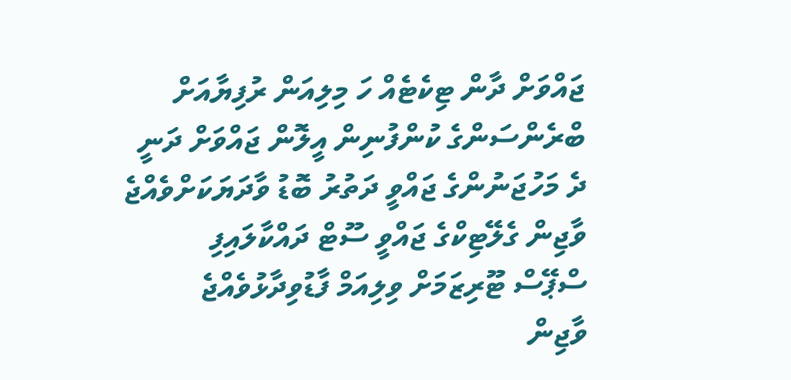ޖައްވަށް ދާން ޓިކެޓެއް ހަ މިލިއަން ރުފިޔާއަށް
ބްރެންސަންގެ ކުންފުނިން އީލޮން ޖައްވަށް ދަނީ
ދެ މަހުޖަނުންގެ ޖައްވީ ދަތުރު ބޮޑު ވާދަޔަކަށްވެއްޖެ
ވާޖިން ގެލޭޓިކްގެ ޖައްވީ ސޫޓް ދައްކާލައިފި
ސްޕޭސް ޓޫރިޒަމަށް ވިލިއަމް ފާޑުވިދާޅުވެއްޖެ
ވާޖިން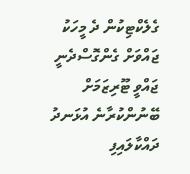ގެލެކްޓިކުން ދެ މީހަކު ޖައްވަށް ގެންގޮސްދެނީ
ޖައްވީ ޓޫރިޒަމަށް ބޭނުންކުރާނެ އުޅަނދު ދައްކާލައިފި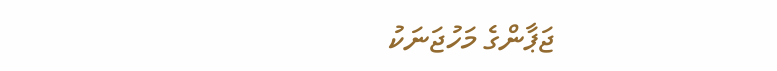ޖަޕާންގެ މަހުޖަނަކު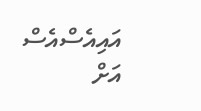އައިއެސްއެސް އަށް